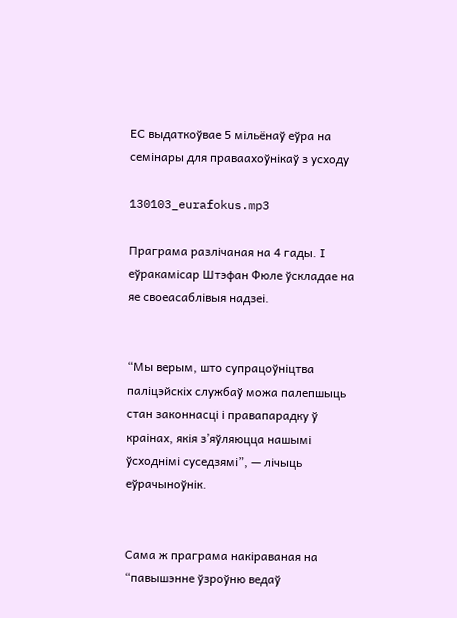ЕС выдаткоўвае 5 мільёнаў еўра на семінары для праваахоўнікаў з усходу

130103_eurafokus.mp3

Праграма разлічаная на 4 гады. І еўракамісар Штэфан Фюле ўскладае на яе своеасаблівыя надзеі.


“Мы верым, што супрацоўніцтва паліцэйскіх службаў можа палепшыць стан законнасці і правапарадку ў краінах, якія з’яўляюцца нашымі ўсходнімі суседзямі”, — лічыць еўрачыноўнік.


Сама ж праграма накіраваная на “павышэнне ўзроўню ведаў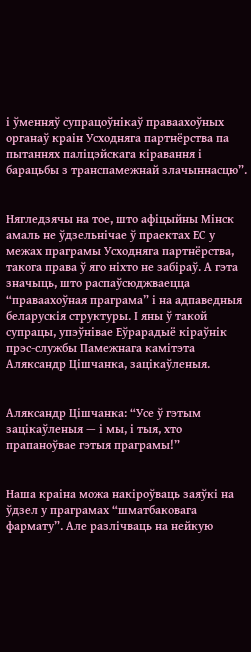і ўменняў супрацоўнікаў праваахоўных органаў краін Усходняга партнёрства па пытаннях паліцэйскага кіравання і барацьбы з транспамежнай злачыннасцю”.


Нягледзячы на тое, што афіцыйны Мінск амаль не ўдзельнічае ў праектах ЕС у межах праграмы Усходняга партнёрства, такога права ў яго ніхто не забіраў. А гэта значыць, што распаўсюджваецца “праваахоўная праграма” і на адпаведныя беларускія структуры. І яны ў такой супрацы, упэўнівае Еўрарадыё кіраўнік прэс-службы Памежнага камітэта Аляксандр Цішчанка, зацікаўленыя.


Аляксандр Цішчанка: “Усе ў гэтым зацікаўленыя — і мы, і тыя, хто прапаноўвае гэтыя праграмы!”


Наша краіна можа накіроўваць заяўкі на ўдзел у праграмах “шматбаковага фармату”. Але разлічваць на нейкую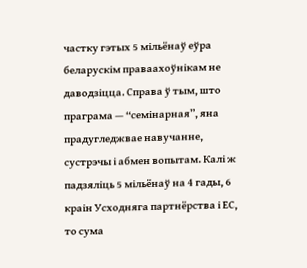частку гэтых 5 мільёнаў еўра беларускім праваахоўнікам не даводзіцца. Справа ў тым, што праграма — “семінарная”, яна прадугледжвае навучанне, сустрэчы і абмен вопытам. Калі ж падзяліць 5 мільёнаў на 4 гады, 6 краін Усходняга партнёрства і ЕС, то сума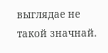выглядае не такой значнай.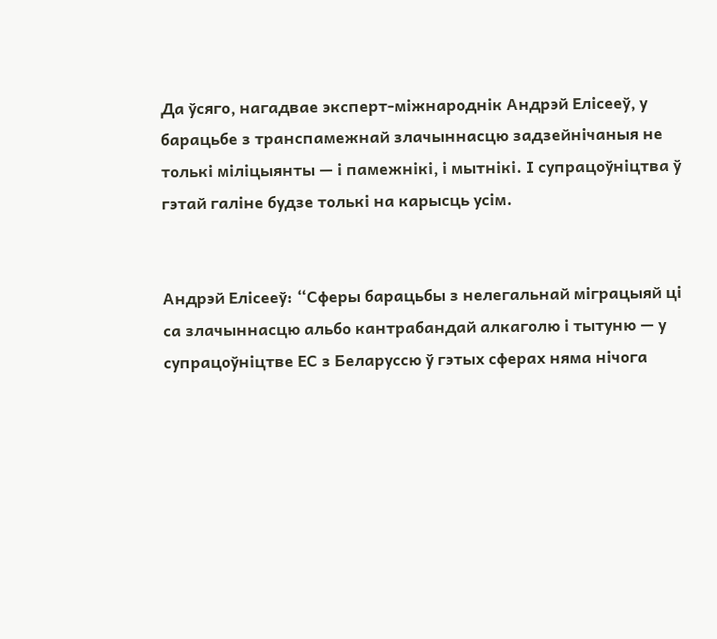Да ўсяго, нагадвае эксперт-міжнароднік Андрэй Елісееў, у барацьбе з транспамежнай злачыннасцю задзейнічаныя не толькі міліцыянты — і памежнікі, і мытнікі. І супрацоўніцтва ў гэтай галіне будзе толькі на карысць усім.


Андрэй Елісееў: “Сферы барацьбы з нелегальнай міграцыяй ці са злачыннасцю альбо кантрабандай алкаголю і тытуню — у супрацоўніцтве ЕС з Беларуссю ў гэтых сферах няма нічога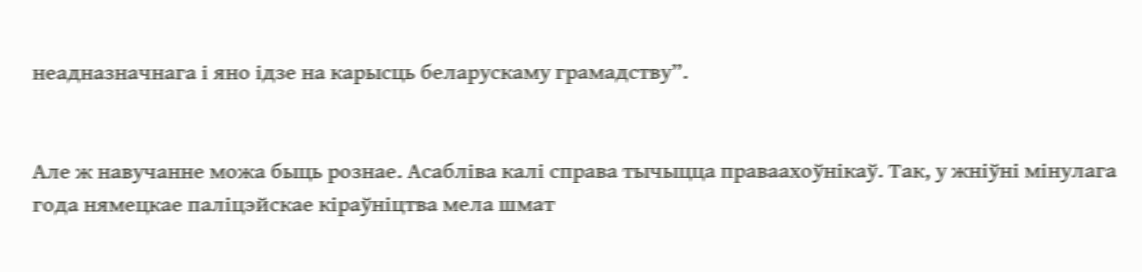неадназначнага і яно ідзе на карысць беларускаму грамадству”.


Але ж навучанне можа быць рознае. Асабліва калі справа тычыцца праваахоўнікаў. Так, у жніўні мінулага года нямецкае паліцэйскае кіраўніцтва мела шмат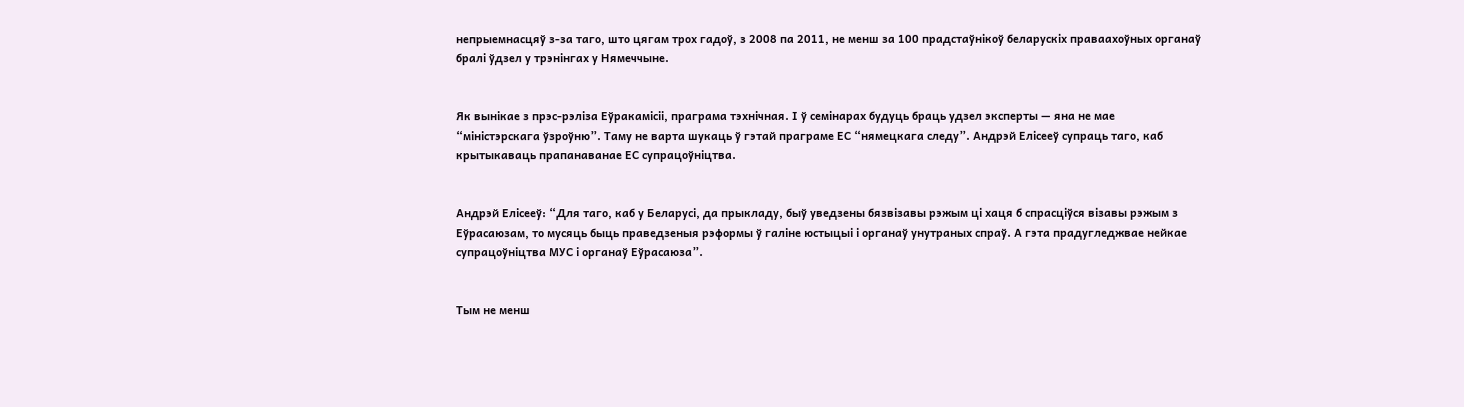непрыемнасцяў з-за таго, што цягам трох гадоў, з 2008 па 2011, не менш за 100 прадстаўнікоў беларускіх праваахоўных органаў бралі ўдзел у трэнінгах у Нямеччыне.


Як вынікае з прэс-рэліза Еўракамісіі, праграма тэхнічная. І ў семінарах будуць браць удзел эксперты — яна не мае “міністэрскага ўзроўню”. Таму не варта шукаць ў гэтай праграме ЕС “нямецкага следу”. Андрэй Елісееў супраць таго, каб крытыкаваць прапанаванае ЕС супрацоўніцтва.


Андрэй Елісееў: “Для таго, каб у Беларусі, да прыкладу, быў уведзены бязвізавы рэжым ці хаця б спрасціўся візавы рэжым з Еўрасаюзам, то мусяць быць праведзеныя рэформы ў галіне юстыцыі і органаў унутраных спраў. А гэта прадугледжвае нейкае супрацоўніцтва МУС і органаў Еўрасаюза”.


Тым не менш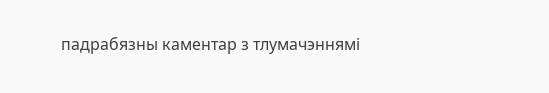падрабязны каментар з тлумачэннямі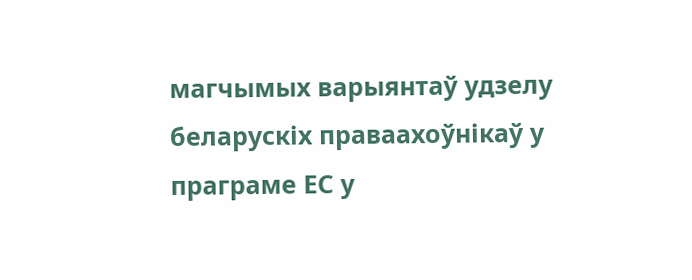магчымых варыянтаў удзелу беларускіх праваахоўнікаў у праграме ЕС у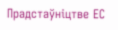Прадстаўніцтве ЕС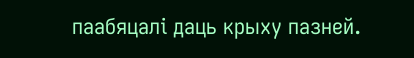паабяцалі даць крыху пазней.